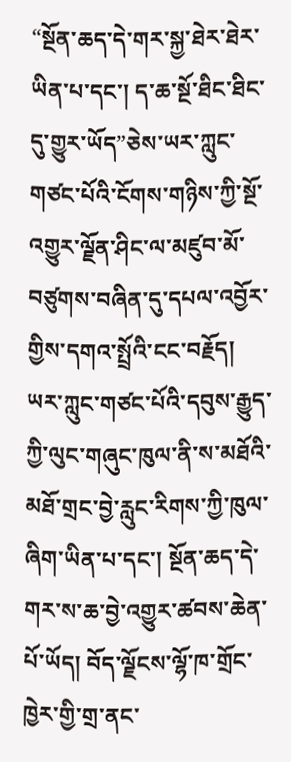“སྔོན་ཆད་དེ་གར་སྐྱ་ཐེར་ཐེར་ཡིན་པ་དང་། ད་ཆ་སྔོ་ཐིང་ཐིང་དུ་གྱུར་ཡོད”ཅེས་ཡར་ཀླུང་གཙང་པོའི་ངོགས་གཉིས་ཀྱི་སྔོ་འགྱུར་ལྗོན་ཤིང་ལ་མཛུབ་མོ་བཙུགས་བཞིན་དུ་དཔལ་འབྱོར་གྱིས་དགའ་སྤྲོའི་ངང་བརྗོད།
ཡར་ཀླུང་གཙང་པོའི་དབུས་རྒྱུད་ཀྱི་ལུང་གཞུང་ཁུལ་ནི་ས་མཐོའི་མཐོ་གྲང་བྱེ་རླུང་རིགས་ཀྱི་ཁུལ་ཞིག་ཡིན་པ་དང་། སྔོན་ཆད་དེ་གར་ས་ཆ་བྱེ་འགྱུར་ཚབས་ཆེན་པོ་ཡོད། བོད་ལྗོངས་ལྷོ་ཁ་གྲོང་ཁྱེར་གྱི་གྲ་ནང་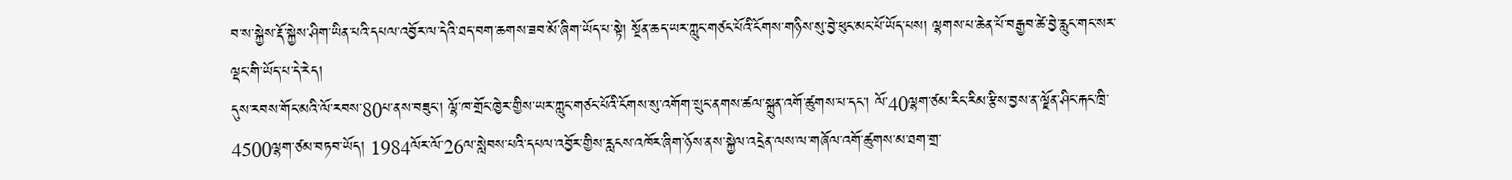བ་ས་སྐྱེས་རྡོ་སྐྱེས་ཤིག་ཡིན་པའི་དཔལ་འབྱོར་ལ་དེའི་ཐད་བག་ཆགས་ཟབ་མོ་ཞིག་ཡོད་པ་སྟེ། སྔོན་ཆད་ཡར་ཀླུང་གཙང་པོའི་ངོགས་གཉིས་སུ་བྱེ་ཕུང་མང་པོ་ཡོད་པས། ལྷགས་པ་ཆེན་པོ་བརྒྱབ་ཚེ་བྱེ་རླུང་གང་སར་ལྡང་གི་ཡོད་པ་དེ་རེད།
དུས་རབས་གོང་མའི་ལོ་རབས་80པ་ནས་བཟུང་། ལྷོ་ཁ་གྲོང་ཁྱེར་གྱིས་ཡར་ཀླུང་གཙང་པོའི་ངོགས་སུ་འགོག་སྲུང་ནགས་ཚལ་སྐྲུན་འགོ་ཚུགས་པ་དང་། ལོ་40ལྷག་ཙམ་རིང་རིམ་རྩིས་བྱས་ན་ལྗོན་ཤིང་རྐང་ཁྲི་4500ལྷག་ཙམ་བཏབ་ཡོད། 1984ལོར་ལོ་26ལ་སླེབས་པའི་དཔལ་འབྱོར་གྱིས་རླངས་འཁོར་ཞིག་ཉོས་ནས་སྐྱེལ་འདྲེན་ལས་ལ་གཞོལ་འགོ་ཚུགས་མ་ཐག་གྲ་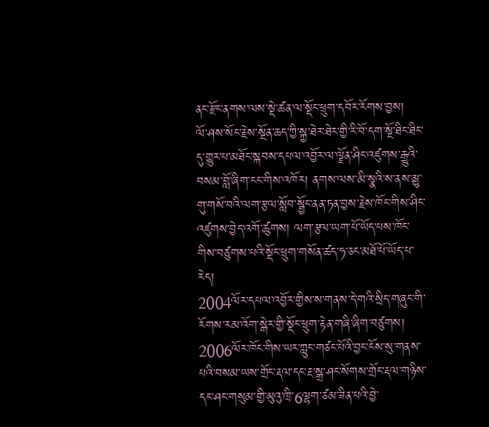ནང་རྫོང་ནགས་ལས་སྡེ་ཚན་ལ་སྡོང་ཕྲུག་དབོར་རོགས་བྱས།
ལོ་ཤས་སོང་རྗེས་སྔོན་ཆད་ཀྱི་སྐྱ་ཐེར་ཐེར་གྱི་རི་བོ་དག་སྔོ་ཐིང་ཐིང་དུ་གྱུར་པ་མཐོང་སྐབས་དཔལ་འབྱོར་ལ་ལྗོན་ཤིང་འཛུགས་རྒྱུའི་བསམ་བློ་ཞིག་ངང་གིས་འཁོར། ནགས་ལས་མི་སྣའི་ས་ནས་མྱུ་གུ་གསོ་བའི་ལག་རྩལ་སློབ་སྦྱོང་ནན་ཏན་བྱས་རྗེས་ཁོང་གིས་ཤིང་འཛུགས་བྱེད་འགོ་ཚུགས། ལག་རྩལ་ཡག་པོ་ཡོད་པས་ཁོང་གིས་བཙུགས་པའི་སྡོང་ཕྲུག་གསོན་ཚད་ཧ་ཅང་མཐོ་པོ་ཡོད་པ་རེད།
2004ལོར་དཔལ་འབྱོར་གྱིས་ས་གནས་དེ་གའི་སྲིད་གཞུང་གི་རོགས་རམ་འོག་སྒེར་གྱི་སྡོང་ཕྲུག་རྟེན་གཞི་ཞིག་བཙུགས། 2006ལོར་ཁོང་གིས་ཡར་ཀླུང་གཙང་པོའི་བྱང་ངོས་སུ་གནས་པའི་བསམ་ཡས་གྲོང་རྡལ་དང་རྔ་སྒྲ་ཤང་སོགས་གྲོང་རྡལ་གཉིས་དང་ཤང་གསུམ་གྱི་མུའུ་ཁྲི་6ལྷག་ཙམ་ཟིན་པའི་བྱེ་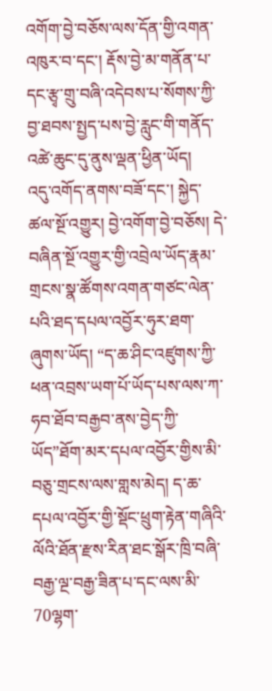འགོག་བྱེ་བཅོས་ལས་དོན་གྱི་འགན་འཁུར་བ་དང་། རྡོས་བྱེ་མ་གནོན་པ་དང་རྩྭ་གྲུ་བཞི་འདེབས་པ་སོགས་ཀྱི་བྱ་ཐབས་སྤྱད་པས་བྱེ་རླུང་གི་གནོད་འཚེ་ཆུང་དུ་ནུས་ལྡན་ཕྱིན་ཡོད།
འདུ་འགོད་ནགས་བཟོ་དང་། སྐྱེད་ཚལ་སྔོ་འགྱུར། བྱེ་འགོག་བྱེ་བཅོས། དེ་བཞིན་སྔོ་འགྱུར་གྱི་འབྲེལ་ཡོད་རྣམ་གྲངས་སྣ་ཚོགས་འགན་གཙང་ལེན་པའི་ཐད་དཔལ་འབྱོར་ཧུར་ཐག་ཞུགས་ཡོད། “ད་ཆ་ཤིང་འཛུགས་ཀྱི་ཕན་འབྲས་ཡག་པོ་ཡོད་པས་ལས་ཀ་ཧབ་ཐོབ་བརྒྱབ་ནས་བྱེད་ཀྱི་ཡོད”ཐོག་མར་དཔལ་འབྱོར་གྱིས་མི་བཅུ་གྲངས་ལས་གླས་མེད། ད་ཆ་དཔལ་འབྱོར་གྱི་སྡོང་ཕྲུག་རྟེན་གཞིའི་ལོའི་ཐོན་རྫས་རིན་ཐང་སྒོར་ཁྲི་བཞི་བརྒྱ་ལྔ་བརྒྱ་ཟིན་པ་དང་ལས་མི་70ལྷག་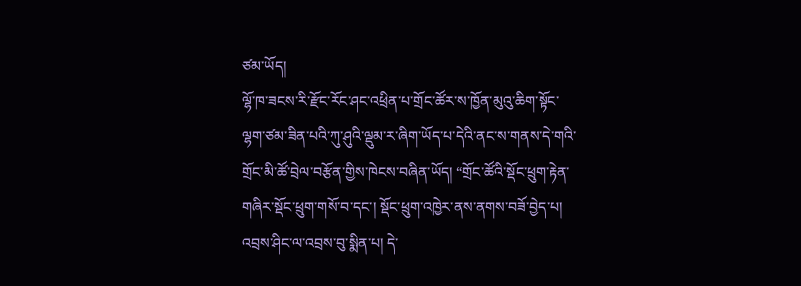ཙམ་ཡོད།
ལྷོ་ཁ་ཟངས་རི་རྫོང་རོང་ཤང་འཕྲིན་པ་གྲོང་ཚོར་ས་ཁྱོན་མུའུ་ཆིག་སྟོང་ལྷག་ཙམ་ཟིན་པའི་ཀུ་ཤུའི་ལྡུམ་ར་ཞིག་ཡོད་པ་དེའི་ནང་ས་གནས་དེ་གའི་གྲོང་མི་ཚོ་བྲེལ་བརྩོན་གྱིས་ཁེངས་བཞིན་ཡོད། “གྲོང་ཚོའི་སྡོང་ཕྲུག་རྟེན་གཞིར་སྡོང་ཕྲུག་གསོ་བ་དང་། སྡོང་ཕྲུག་འཁྱེར་ནས་ནགས་བཟོ་བྱེད་པ། འབྲས་ཤིང་ལ་འབྲས་བུ་སྨིན་པ། དེ་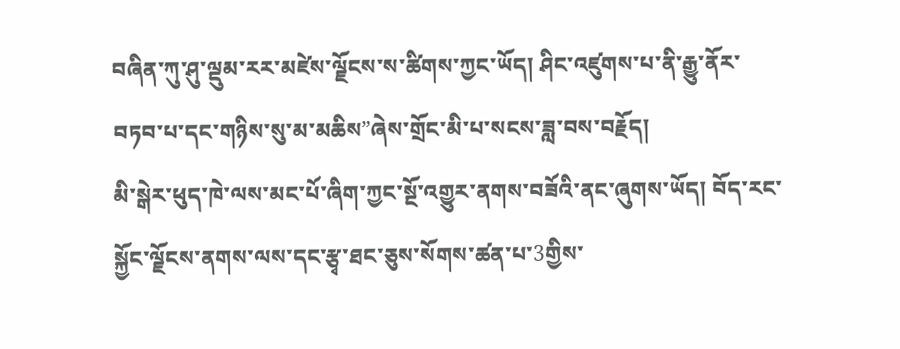བཞིན་ཀུ་ཤུ་ལྡུམ་རར་མཛེས་ལྗོངས་ས་ཚིགས་ཀྱང་ཡོད། ཤིང་འཛུགས་པ་ནི་རྒྱུ་ནོར་བཏབ་པ་དང་གཉིས་སུ་མ་མཆིས”ཞེས་གྲོང་མི་པ་སངས་ཟླ་བས་བརྗོད།
མི་སྒེར་ཕུད་ཁེ་ལས་མང་པོ་ཞིག་ཀྱང་སྔོ་འགྱུར་ནགས་བཟོའི་ནང་ཞུགས་ཡོད། བོད་རང་སྐྱོང་ལྗོངས་ནགས་ལས་དང་རྩྭ་ཐང་ཅུས་སོགས་ཚན་པ་3གྱིས་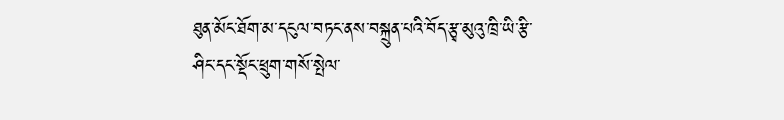ཐུན་མོང་ཐོག་མ་དངུལ་བཏང་ནས་བསྐྲུན་པའི་བོད་རྩྭ་མུའུ་ཁྲི་ཡི་རྩི་ཤིང་དང་སྡོང་ཕྲུག་གསོ་སྤེལ་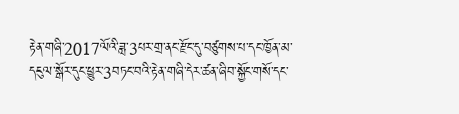རྟེན་གཞི་2017ལོའི་ཟླ་3པར་གྲ་ནང་རྫོང་དུ་བཙུགས་པ་དང་ཁྱོན་མ་དངུལ་སྒོར་དུང་ཕྱུར་3བཏང་བའི་རྟེན་གཞི་དེར་ཚན་ཞིབ་སྐྱོང་གསོ་དང་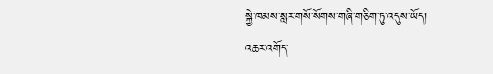སྐྱེ་ཁམས་སླར་གསོ་སོགས་གཞི་གཅིག་ཏུ་འདུས་ཡོད།
འཆར་འགོད་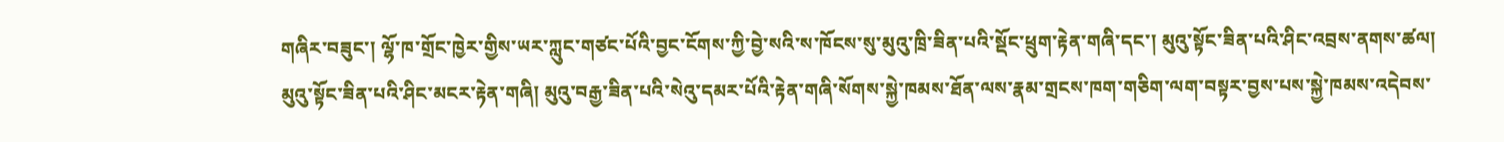གཞིར་བཟུང་། ལྷོ་ཁ་གྲོང་ཁྱེར་གྱིས་ཡར་ཀླུང་གཙང་པོའི་བྱང་ངོགས་ཀྱི་བྱེ་སའི་ས་ཁོངས་སུ་མུའུ་ཁྲི་ཟིན་པའི་སྡོང་ཕྲུག་རྟེན་གཞི་དང་། མུའུ་སྟོང་ཟིན་པའི་ཤིང་འབྲས་ནགས་ཚལ། མུའུ་སྟོང་ཟིན་པའི་ཤིང་མངར་རྟེན་གཞི། མུའུ་བརྒྱ་ཟིན་པའི་སེའུ་དམར་པོའི་རྟེན་གཞི་སོགས་སྐྱེ་ཁམས་ཐོན་ལས་རྣམ་གྲངས་ཁག་གཅིག་ལག་བསྟར་བྱས་པས་སྐྱེ་ཁམས་འདེབས་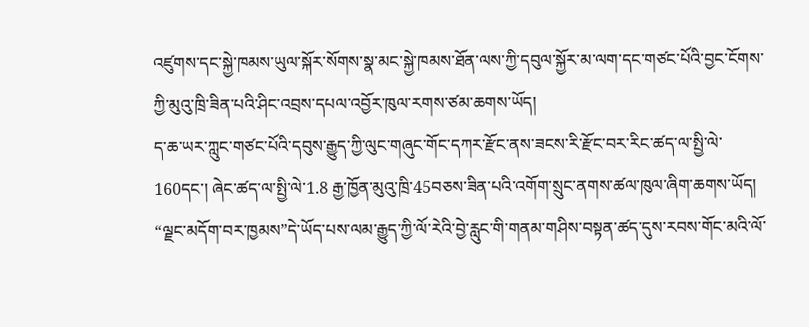འཛུགས་དང་སྐྱེ་ཁམས་ཡུལ་སྐོར་སོགས་སྣ་མང་སྐྱེ་ཁམས་ཐོན་ལས་ཀྱི་དབུལ་སྐྱོར་མ་ལག་དང་གཙང་པོའི་བྱང་ངོགས་ཀྱི་མུའུ་ཁྲི་ཟིན་པའི་ཤིང་འབྲས་དཔལ་འབྱོར་ཁུལ་རགས་ཙམ་ཆགས་ཡོད།
ད་ཆ་ཡར་ཀླུང་གཙང་པོའི་དབུས་རྒྱུད་ཀྱི་ལུང་གཞུང་གོང་དཀར་རྫོང་ནས་ཟངས་རི་རྫོང་བར་རིང་ཚད་ལ་སྤྱི་ལེ་160དང་། ཞེང་ཚད་ལ་སྤྱི་ལེ་1.8 རྒྱ་ཁྱོན་མུའུ་ཁྲི་45བཅས་ཟིན་པའི་འགོག་སྲུང་ནགས་ཚལ་ཁུལ་ཞིག་ཆགས་ཡོད། “ལྗང་མདོག་བར་ཁྱམས”དེ་ཡོད་པས་ལམ་རྒྱུད་ཀྱི་ལོ་རེའི་བྱེ་རླུང་གི་གནམ་གཤིས་བསྟན་ཚད་དུས་རབས་གོང་མའི་ལོ་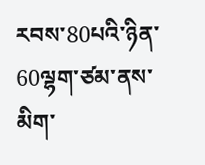རབས་80པའི་ཉིན་60ལྷག་ཙམ་ནས་མིག་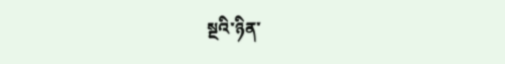སྔའི་ཉིན་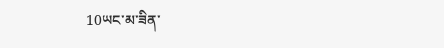10ཡང་མ་ཟིན་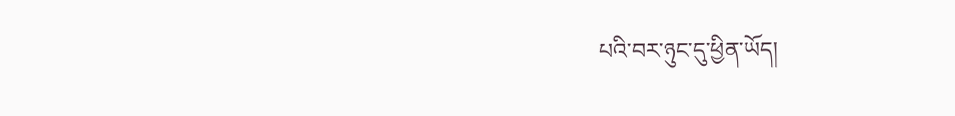པའི་བར་ཉུང་དུ་ཕྱིན་ཡོད།